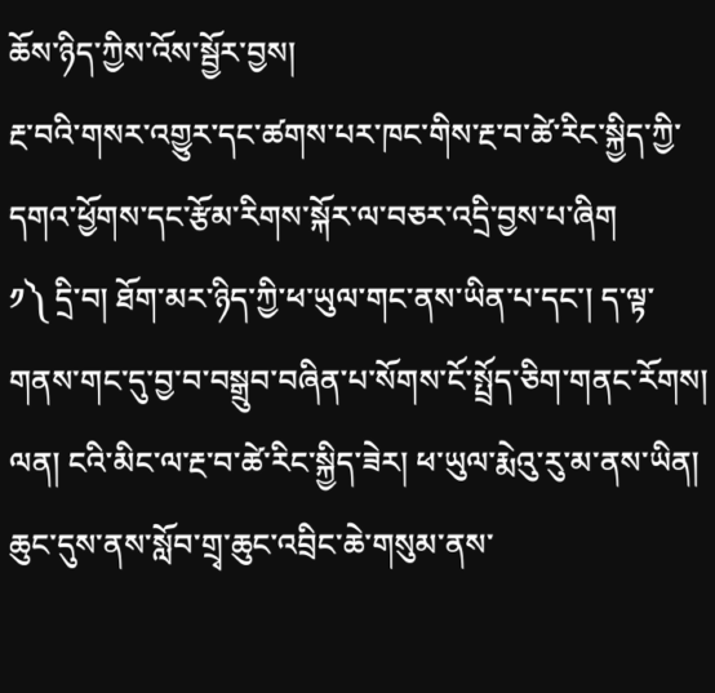ཆོས་ཉིད་ཀྱིས་འོས་སྦྱོར་བྱས།
རྔ་བའི་གསར་འགྱུར་དང་ཚགས་པར་ཁང་གིས་རྔ་བ་ཚེ་རིང་སྐྱིད་ཀྱི་དགའ་ཕྱོགས་དང་རྩོམ་རིགས་སྐོར་ལ་བཅར་འདྲི་བྱས་པ་ཞིག
༡༽ དྲི་བ། ཐོག་མར་ཉིད་ཀྱི་ཕ་ཡུལ་གང་ནས་ཡིན་པ་དང་། ད་ལྟ་གནས་གང་དུ་བྱ་བ་བསྒྲུབ་བཞིན་པ་སོགས་ངོ་སྤྲོད་ཅིག་གནང་རོགས།
ལན། ངའི་མིང་ལ་རྔ་བ་ཚེ་རིང་སྐྱིད་ཟེར། ཕ་ཡུལ་རྨེའུ་རུ་མ་ནས་ཡིན། ཆུང་དུས་ནས་སློབ་གྲྭ་ཆུང་འབྲིང་ཆེ་གསུམ་ནས་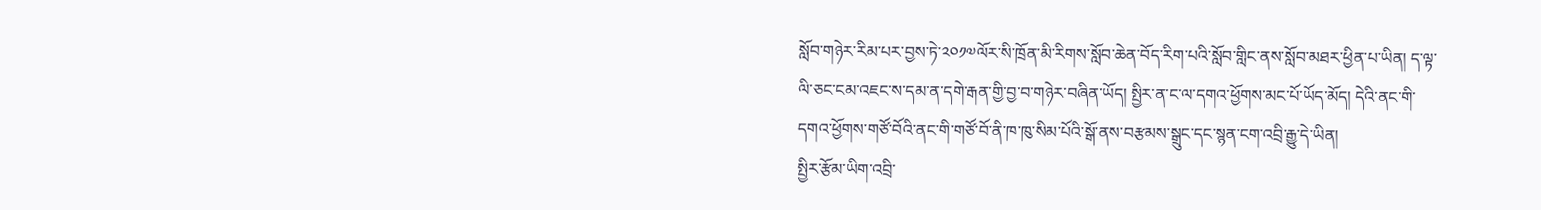སློབ་གཉེར་རིམ་པར་བྱས་ཏེ་༢༠༡༧ལོར་སི་ཁྲོན་མི་རིགས་སློབ་ཆེན་བོད་རིག་པའི་སློབ་གླིང་ནས་སློབ་མཐར་ཕྱིན་པ་ཡིན། ད་ལྟ་ལི་ཅང་ངམ་འཇང་ས་དམ་ན་དགེ་རྒན་གྱི་བྱ་བ་གཉེར་བཞིན་ཡོད། སྤྱིར་ན་ང་ལ་དགའ་ཕྱོགས་མང་པོ་ཡོད་མོད། དེའི་ནང་གི་དགའ་ཕྱོགས་གཙོ་བོའི་ནང་གི་གཙོ་བོ་ནི་ཁ་ཁུ་སིམ་པོའི་སྒོ་ནས་བརྩམས་སྒྲུང་དང་སྙན་ངག་འབྲི་རྒྱུ་དེ་ཡིན།
སྤྱིར་རྩོམ་ཡིག་འབྲི་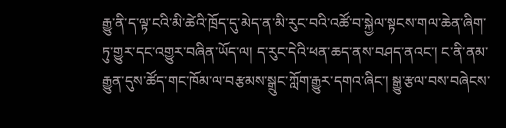རྒྱུ་ནི་ད་ལྟ་ངའི་མི་ཚེའི་ཁྲོད་དུ་མེད་ན་མི་རུང་བའི་འཚོ་བ་སྐྱེལ་སྟངས་གལ་ཆེན་ཞིག་ཏུ་གྱུར་དང་འགྱུར་བཞིན་ཡོད་ལ། ད་རུང་དེའི་ཕན་ཆད་ནས་བཤད་ནའང་། ང་ནི་ནམ་རྒྱུན་དུས་ཚོད་གང་ཁོམ་ལ་བརྩམས་སྒྲུང་ཀློག་རྒྱུར་དགའ་ཞིང་། སྒྱུ་རྩལ་བས་བཞེངས་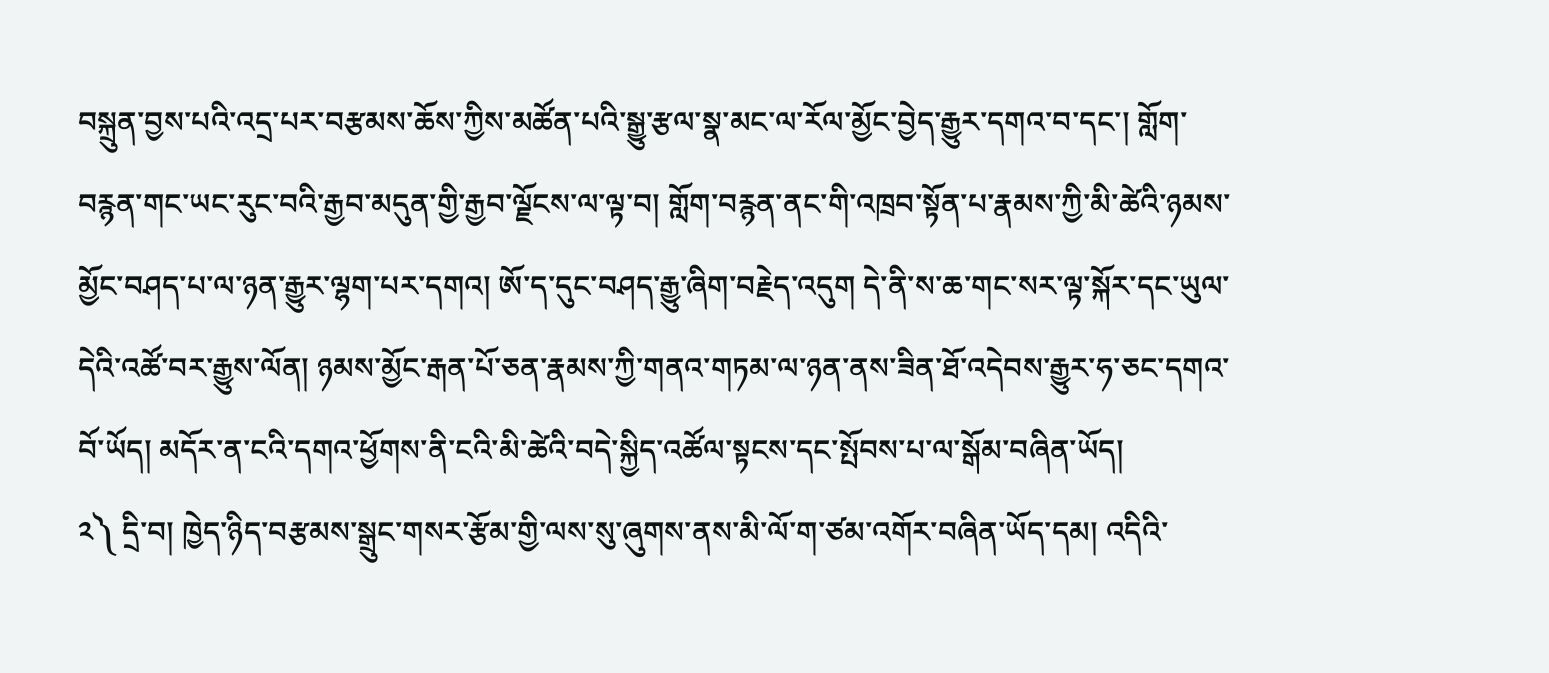བསྐྲུན་བྱས་པའི་འདྲ་པར་བརྩམས་ཆོས་ཀྱིས་མཚོན་པའི་སྒྱུ་རྩལ་སྣ་མང་ལ་རོལ་མྱོང་བྱེད་རྒྱུར་དགའ་བ་དང་། གློག་བརྙན་གང་ཡང་རུང་བའི་རྒྱབ་མདུན་གྱི་རྒྱབ་ལྗོངས་ལ་ལྟ་བ། གློག་བརྙན་ནང་གི་འཁྲབ་སྟོན་པ་རྣམས་ཀྱི་མི་ཚེའི་ཉམས་མྱོང་བཤད་པ་ལ་ཉན་རྒྱུར་ལྷག་པར་དགའ། ཨོ་ད་དུང་བཤད་རྒྱུ་ཞིག་བརྗེད་འདུག དེ་ནི་ས་ཆ་གང་སར་ལྟ་སྐོར་དང་ཡུལ་དེའི་འཚོ་བར་རྒྱུས་ལོན། ཉམས་མྱོང་རྒན་པོ་ཅན་རྣམས་ཀྱི་གནའ་གཏམ་ལ་ཉན་ནས་ཟིན་ཐོ་འདེབས་རྒྱུར་ཧ་ཅང་དགའ་བོ་ཡོད། མདོར་ན་ངའི་དགའ་ཕྱོགས་ནི་ངའི་མི་ཚེའི་བདེ་སྐྱིད་འཚོལ་སྟངས་དང་སྤོབས་པ་ལ་སྒོམ་བཞིན་ཡོད།
༢༽ དྲི་བ། ཁྱེད་ཉིད་བརྩམས་སྒྲུང་གསར་རྩོམ་གྱི་ལས་སུ་ཞུགས་ནས་མི་ལོ་ག་ཙམ་འགོར་བཞིན་ཡོད་དམ། འདིའི་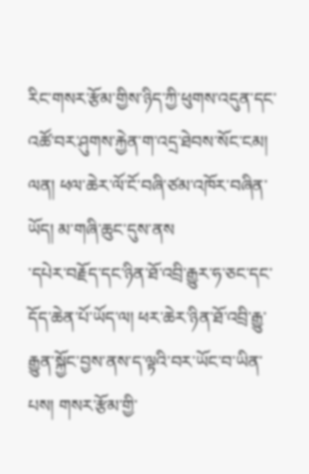རིང་གསར་རྩོམ་གྱིས་ཉིད་ཀྱི་ཕུགས་འདུན་དང་འཚོ་བར་ཤུགས་རྐྱེན་ག་འདྲ་ཐེབས་སོང་ངམ།
ལན། ཕལ་ཆེར་ལོ་ངོ་བཞི་ཙམ་འཁོར་བཞིན་ཡོད། མ་གཞི་ཆུང་དུས་ནས
་དཔེར་བརྗོད་དང་ཉིན་ཐོ་འབྲི་རྒྱུར་ཧ་ཅང་དང་དོད་ཆེན་པོ་ཡོད་ལ། ཕར་ཆེར་ཉིན་ཐོ་འབྲི་རྒྱུ་རྒྱུན་སྐྱོང་བྱས་ནས་ད་ལྟའི་བར་ཡོང་བ་ཡིན་པས། གསར་རྩོམ་གྱི་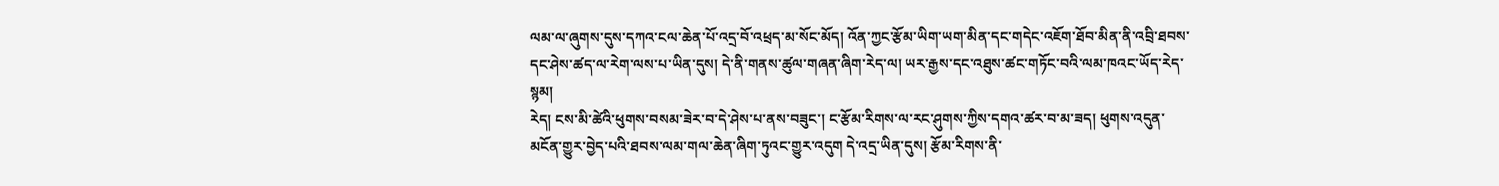ལམ་ལ་ཞུགས་དུས་དཀའ་ངལ་ཆེན་པོ་འདྲ་བོ་འཕྲད་མ་སོང་མོད། འོན་ཀྱང་རྩོམ་ཡིག་ཡག་མིན་དང་གདེང་འཇོག་ཐོབ་མིན་ནི་འབྲི་ཐབས་དང་ཤེས་ཚད་ལ་རེག་ལས་པ་ཡིན་དུས། དེ་ནི་གནས་ཚུལ་གཞན་ཞིག་རེད་ལ། ཡར་རྒྱས་དང་འཐུས་ཚང་གཏོང་བའི་ལམ་ཁའང་ཡོད་རེད་སྙམ།
རེད། ངས་མི་ཚེའི་ཕུགས་བསམ་ཟེར་བ་དེ་ཤེས་པ་ནས་བཟུང་། ང་རྩོམ་རིགས་ལ་རང་ཤུགས་ཀྱིས་དགའ་ཚར་བ་མ་ཟད། ཕུགས་འདུན་མངོན་གྱུར་བྱེད་པའི་ཐབས་ལམ་གལ་ཆེན་ཞིག་ཏུའང་གྱུར་འདུག དེ་འདྲ་ཡིན་དུས། རྩོམ་རིགས་ནི་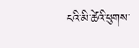ངའི་མི་ཚེའི་ཕུགས་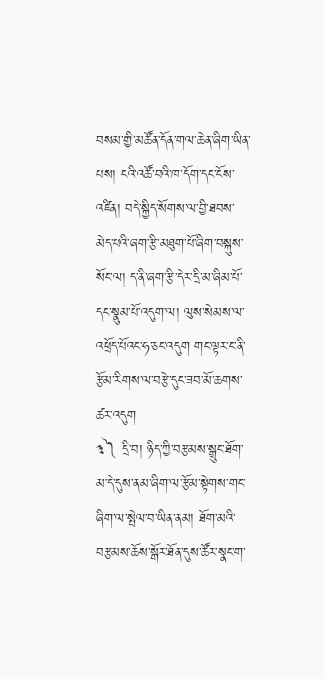བསམ་གྱི་མཚོན་དོན་གལ་ཆེན་ཞིག་ཡིན་པས། ངའི་འཚོ་བའི་ཁ་དོག་དང་ངོས་འཛིན། བདེ་སྐྱིད་སོགས་ལ་བྱི་ཐབས་མེད་པའི་ཞག་རྩི་མཐུག་པོ་ཞིག་བསྐུས་སོང་ལ། ད་ནི་ཞག་རྩི་དེར་དྲི་མ་ཞིམ་པོ་དང་སྣུམ་པོ་འདུག་ལ། ལུས་སེམས་ལ་འཕྲོད་པོའང་ཧ་ཅང་འདུག གང་ལྟར་ང་ནི་རྩོམ་རིགས་ལ་བརྩེ་དུང་ཟབ་མོ་ཆགས་ཚར་འདུག
༣༽ དྲི་བ། ཉིད་ཀྱི་བརྩམས་སྒྲུང་ཐོག་མ་དེ་དུས་ནམ་ཞིག་ལ་རྩོམ་སྟེགས་གང་ཞིག་ལ་སྤེལ་བ་ཡིན་ནམ། ཐོག་མའི་བརྩམས་ཆོས་སྒོར་ཐོན་དུས་ཚོར་སྣང་ག་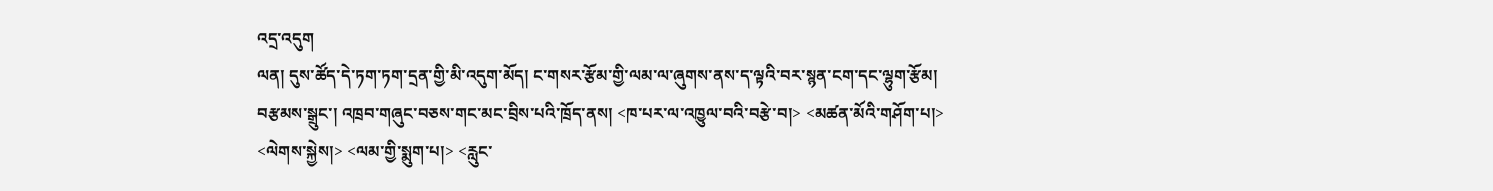འདྲ་འདུག
ལན། དུས་ཚོད་དེ་ཏག་ཏག་དྲན་གྱི་མི་འདུག་མོད། ང་གསར་རྩོམ་གྱི་ལམ་ལ་ཞུགས་ནས་ད་ལྟའི་བར་སྙན་ངག་དང་ལྷུག་རྩོམ། བརྩམས་སྒྲུང་། འཁྲབ་གཞུང་བཅས་གང་མང་བྲིས་པའི་ཁྲོད་ནས། <ཁ་པར་ལ་འཁྱུལ་བའི་བརྩེ་བ།> <མཚན་མོའི་གཤོག་པ།> <ལེགས་སྐྱེས།> <ལམ་གྱི་སྨུག་པ།> <རླུང་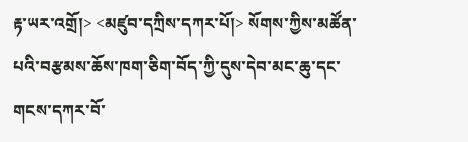རྟ་ཡར་འགྲོ།> <མཛུབ་དཀྲིས་དཀར་པོ།> སོགས་ཀྱིས་མཚོན་པའི་བརྩམས་ཆོས་ཁག་ཅིག་བོད་ཀྱི་དུས་དེབ་མང་ཆུ་དང་གངས་དཀར་བོ་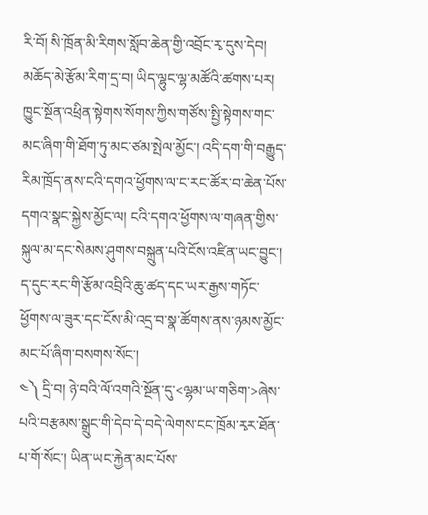རི་བོ། སི་ཁྲོན་མི་རིགས་སློབ་ཆེན་གྱི་འབྲོང་རྭ་དུས་དེབ། མཆོད་མེ་རྩོམ་རིག་དྲ་བ། ཡིད་ལྷུང་ལྷ་མཚོའི་ཚགས་པར། ཁྱུང་སྔོན་འཕྲིན་སྟེགས་སོགས་ཀྱིས་གཙོས་སྤྱི་སྟེགས་གང་མང་ཞིག་གི་ཐོག་ཏུ་མང་ཙམ་སྤེལ་མྱོང་། འདི་དག་གི་བརྒྱུད་རིམ་ཁྲོད་ནས་ངའི་དགའ་ཕྱོགས་ལ་ང་རང་ཚོར་བ་ཆེན་པོས་དགའ་སྣང་སྐྱེས་མྱོང་ལ། ངའི་དགའ་ཕྱོགས་ལ་གཞན་གྱིས་སྐུལ་མ་དང་སེམས་ཤུགས་བསྐྲུན་པའི་ངོས་འཛིན་ཡང་བྱུང་། ད་དུང་རང་གི་རྩོམ་འབྲིའི་ཆུ་ཚད་དང་ཡར་རྒྱས་གཏོང་ཕྱོགས་ལ་ཟུར་དང་ངོས་མི་འདྲ་བ་སྣ་ཚོགས་ནས་ཉམས་མྱོང་མང་པོ་ཞིག་བསགས་སོང་།
༤༽ དྲི་བ། ཉེ་བའི་ལོ་འགའི་སྔོན་དུ་<ལྷམ་ཡ་གཅིག་>ཞེས་པའི་བརྩམས་སྒྲུང་གི་དེབ་དེ་བདེ་ལེགས་ངང་ཁྲོམ་རྭར་ཐོན་པ་གོ་སོང་། ཡིན་ཡང་རྐྱེན་མང་པོས་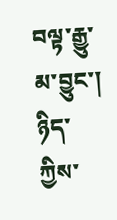བལྟ་རྒྱུ་མ་བྱུང་། ཉིད་ཀྱིས་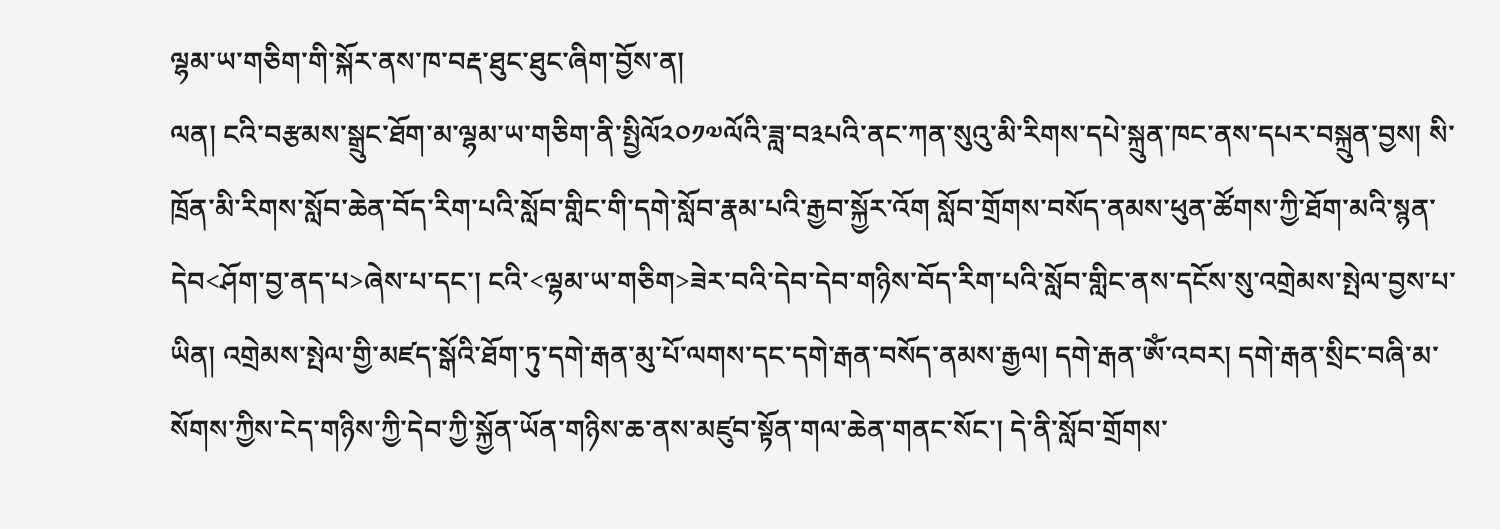ལྷམ་ཡ་གཅིག་གི་སྐོར་ནས་ཁ་བརྡ་ཐུང་ཐུང་ཞིག་བྱོས་ན།
ལན། ངའི་བརྩམས་སྒྲུང་ཐོག་མ་ལྷམ་ཡ་གཅིག་ནི་སྤྱིལོ༢༠༡༧ལོའི་ཟླ་བ༣པའི་ནང་ཀན་སུའུ་མི་རིགས་དཔེ་སྐྲུན་ཁང་ནས་དཔར་བསྐྲུན་བྱས། སི་ཁྲོན་མི་རིགས་སློབ་ཆེན་བོད་རིག་པའི་སློབ་གླིང་གི་དགེ་སློབ་རྣམ་པའི་རྒྱབ་སྐྱོར་འོག སློབ་གྲོགས་བསོད་ནམས་ཕུན་ཚོགས་ཀྱི་ཐོག་མའི་སྙན་དེབ<ཤོག་བྱ་ནད་པ>ཞེས་པ་དང་། ངའི་<ལྷམ་ཡ་གཅིག>ཟེར་བའི་དེབ་དེབ་གཉིས་བོད་རིག་པའི་སློབ་གླིང་ནས་དངོས་སུ་འགྲེམས་སྤེལ་བྱས་པ་ཡིན། འགྲེམས་སྤེལ་གྱི་མཛད་སྒོའི་ཐོག་ཏུ་དགེ་རྒན་མུ་པོ་ལགས་དང་དགེ་རྒན་བསོད་ནམས་རྒྱལ། དགེ་རྒན་ཨོཾ་འབར། དགེ་རྒན་སྲིང་བཞི་མ་སོགས་ཀྱིས་ངེད་གཉིས་ཀྱི་དེབ་ཀྱི་སྐྱོན་ཡོན་གཉིས་ཆ་ནས་མཛུབ་སྟོན་གལ་ཆེན་གནང་སོང་། དེ་ནི་སློབ་གྲོགས་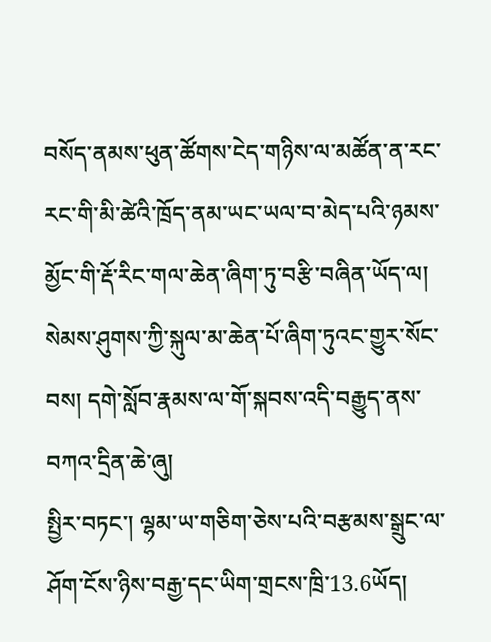བསོད་ནམས་ཕུན་ཚོགས་ངེད་གཉིས་ལ་མཚོན་ན་རང་རང་གི་མི་ཚེའི་ཁྲོད་ནམ་ཡང་ཡལ་བ་མེད་པའི་ཉམས་མྱོང་གི་རྡོ་རིང་གལ་ཆེན་ཞིག་ཏུ་བརྩི་བཞིན་ཡོད་ལ། སེམས་ཤུགས་ཀྱི་སྐུལ་མ་ཆེན་པོ་ཞིག་ཏུའང་གྱུར་སོང་བས། དགེ་སློབ་རྣམས་ལ་གོ་སྐབས་འདི་བརྒྱུད་ནས་བཀའ་དྲིན་ཆེ་ཞུ།
སྤྱིར་བཏང་། ལྷམ་ཡ་གཅིག་ཅེས་པའི་བརྩམས་སྒྲུང་ལ་ཤོག་ངོས་ཉིས་བརྒྱ་དང་ཡིག་གྲངས་ཁྲི་13.6ཡོད།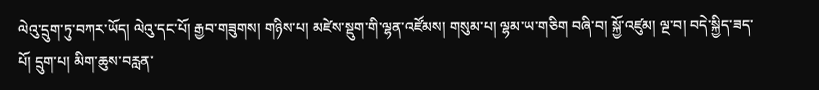ལེའུ་དྲུག་ཏུ་བཀར་ཡོད། ལེའུ་དང་པོ། རྒྱབ་གཟུགས། གཉིས་པ། མཛེས་སྡུག་གི་ལྷན་འཛོམས། གསུམ་པ། ལྷམ་ཡ་གཅིག བཞི་བ། སྐྱོ་འཛུམ། ལྔ་བ། བདེ་སྐྱིད་ཟད་པོ། དྲུག་པ། མིག་ཆུས་བརླན་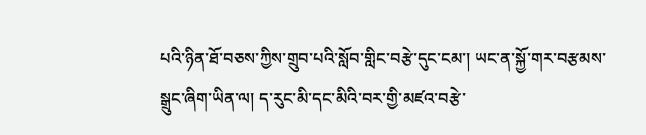པའི་ཉིན་ཐོ་བཅས་ཀྱིས་གྲུབ་པའི་སློབ་གླིང་བརྩེ་དུང་ངམ་། ཡང་ན་སྐྱོ་གར་བརྩམས་སྒྲུང་ཞིག་ཡིན་ལ། ད་རུང་མི་དང་མིའི་བར་གྱི་མཛའ་བརྩེ་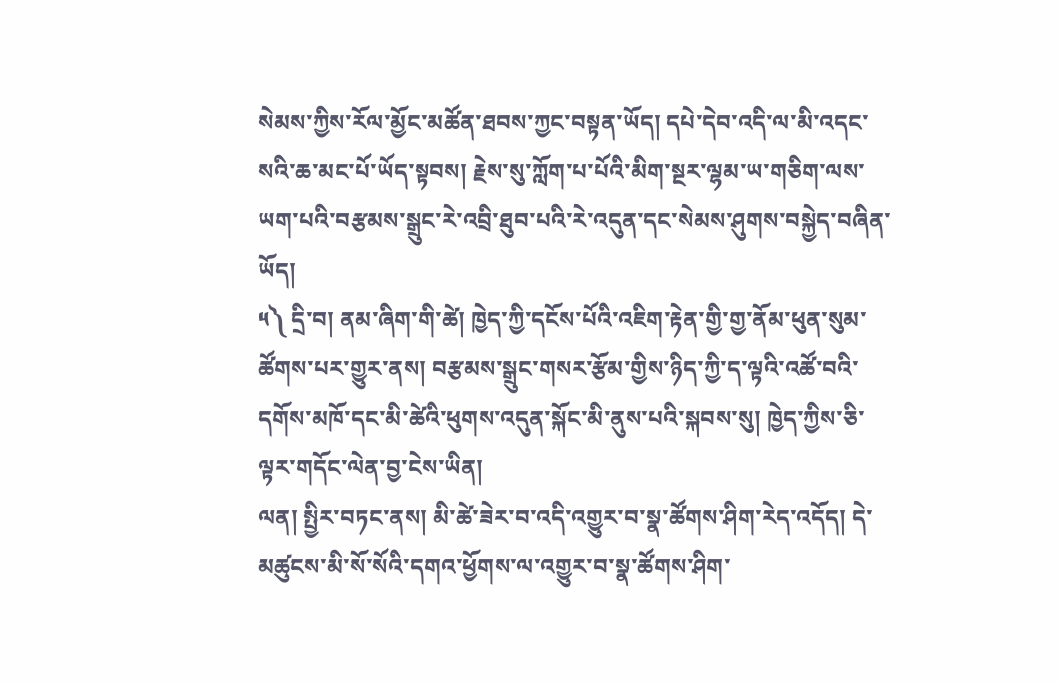སེམས་ཀྱིས་རོལ་མྱོང་མཚོན་ཐབས་ཀྱང་བསྟན་ཡོད། དཔེ་དེབ་འདི་ལ་མི་འདང་སའི་ཆ་མང་པོ་ཡོད་སྟབས། རྗེས་སུ་ཀློག་པ་པོའི་མིག་སྔར་ལྷམ་ཡ་གཅིག་ལས་ཡག་པའི་བརྩམས་སྒྲུང་རེ་འབྲི་ཐུབ་པའི་རེ་འདུན་དང་སེམས་ཤུགས་བསྐྱེད་བཞིན་ཡོད།
༥༽ དྲི་བ། ནམ་ཞིག་གི་ཚེ། ཁྱེད་ཀྱི་དངོས་པོའི་འཇིག་རྟེན་གྱི་གྱ་ནོམ་ཕུན་སུམ་ཚོགས་པར་གྱུར་ནས། བརྩམས་སྒྲུང་གསར་རྩོམ་གྱིས་ཉིད་ཀྱི་ད་ལྟའི་འཚོ་བའི་དགོས་མཁོ་དང་མི་ཚེའི་ཕུགས་འདུན་སྐོང་མི་ནུས་པའི་སྐབས་སུ། ཁྱེད་ཀྱིས་ཅི་ལྟར་གདོང་ལེན་བྱ་ངེས་ཡིན།
ལན། སྤྱིར་བཏང་ནས། མི་ཚེ་ཟེར་བ་འདི་འགྱུར་བ་སྣ་ཚོགས་ཤིག་རེད་འདོད། དེ་མཚུངས་མི་སོ་སོའི་དགའ་ཕྱོགས་ལ་འགྱུར་བ་སྣ་ཚོགས་ཤིག་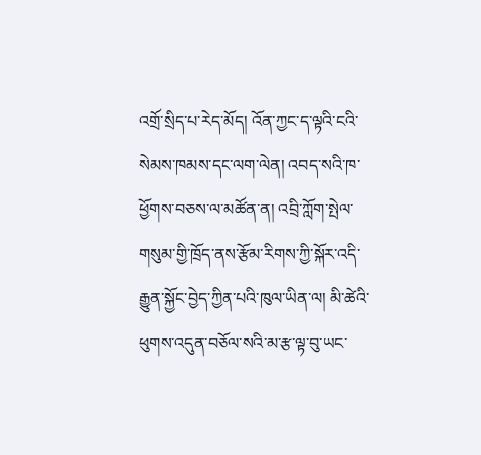འགྲོ་སྲིད་པ་རེད་མོད། འོན་ཀྱང་ད་ལྟའི་ངའི་སེམས་ཁམས་དང་ལག་ལེན། འབད་སའི་ཁ་ཕྱོགས་བཅས་ལ་མཚོན་ན། འབྲི་ཀློག་སྤེལ་གསུམ་གྱི་ཁྲོད་ནས་རྩོམ་རིགས་ཀྱི་སྐོར་འདི་རྒྱུན་སྐྱོང་བྱེད་ཀྱིན་པའི་ཁུལ་ཡིན་ལ། མི་ཚེའི་ཕུགས་འདུན་བཅོལ་སའི་མ་རྩ་ལྟ་བུ་ཡང་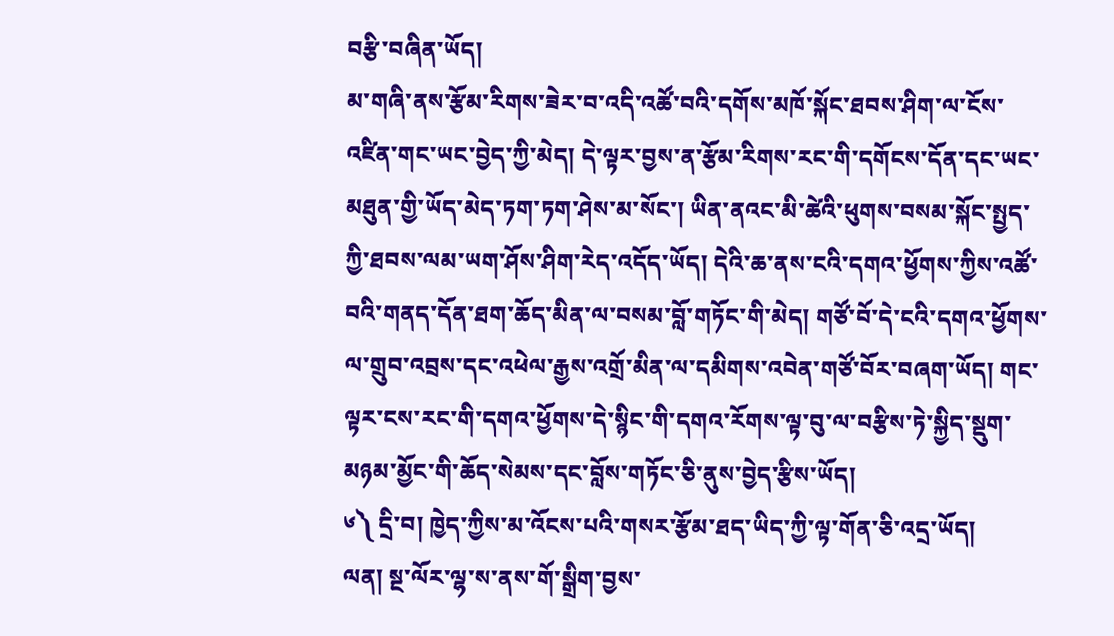བརྩི་བཞིན་ཡོད།
མ་གཞི་ནས་རྩོམ་རིགས་ཟེར་བ་འདི་འཚོ་བའི་དགོས་མཁོ་སྐོང་ཐབས་ཤིག་ལ་ངོས་འཛིན་གང་ཡང་བྱེད་ཀྱི་མེད། དེ་ལྟར་བྱས་ན་རྩོམ་རིགས་རང་གི་དགོངས་དོན་དང་ཡང་མཐུན་གྱི་ཡོད་མེད་ཏག་ཏག་ཤེས་མ་སོང་། ཡིན་ནའང་མི་ཚེའི་ཕུགས་བསམ་སྐོང་སྤྱད་ཀྱི་ཐབས་ལམ་ཡག་ཤོས་ཤིག་རེད་འདོད་ཡོད། དེའི་ཆ་ནས་ངའི་དགའ་ཕྱོགས་ཀྱིས་འཚོ་བའི་གནད་དོན་ཐག་ཆོད་མིན་ལ་བསམ་བློ་གཏོང་གི་མེད། གཙོ་བོ་དེ་ངའི་དགའ་ཕྱོགས་ལ་གྲུབ་འབྲས་དང་འཕེལ་རྒྱས་འགྲོ་མིན་ལ་དམིགས་འབེན་གཙོ་བོར་བཞག་ཡོད། གང་ལྟར་ངས་རང་གི་དགའ་ཕྱོགས་དེ་སྙིང་གི་དགའ་རོགས་ལྟ་བུ་ལ་བརྩིས་ཏེ་སྐྱིད་སྡུག་མཉམ་མྱོང་གི་ཆོད་སེམས་དང་བློས་གཏོང་ཅི་ནུས་བྱེད་རྩིས་ཡོད།
༦༽ དྲི་བ། ཁྱེད་ཀྱིས་མ་འོངས་པའི་གསར་རྩོམ་ཐད་ཡིད་ཀྱི་ལྟ་གོན་ཅི་འདྲ་ཡོད།
ལན། སྔ་ལོར་ལྷ་ས་ནས་གོ་སྒྲིག་བྱས་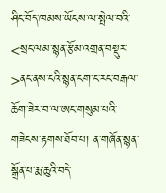ཤིང་བོད་ཁམས་ཡོངས་ལ་སྤེལ་བའི་<སྲང་ལམ་སྙན་རྩོམ་འགྲན་བསྡུར་>ནང་ནས་ངའི་སྙན་ངག་ང་རང་བརྒལ་ཆོག་ཟེར་བ་ལ་ཨང་གསུམ་པའི་གཟེངས་རྟགས་ཐོབ་པ། ན་གཞོན་སྙན་སྒྲོན་པ་རྨ་ཆུའི་བདེ་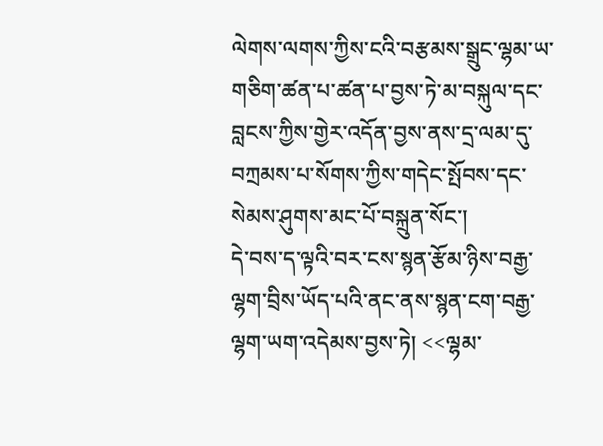ལེགས་ལགས་ཀྱིས་ངའི་བརྩམས་སྒྲུང་ལྷམ་ཡ་གཅིག་ཚན་པ་ཚན་པ་བྱས་ཏེ་མ་བསྐུལ་དང་བླངས་ཀྱིས་གྱེར་འདོན་བྱས་ནས་དྲ་ལམ་དུ་བཀྲམས་པ་སོགས་ཀྱིས་གདེང་སྤོབས་དང་སེམས་ཤུགས་མང་པོ་བསྐྲུན་སོང་།
དེ་བས་ད་ལྟའི་བར་ངས་སྙན་རྩོམ་ཉིས་བརྒྱ་ལྷག་བྲིས་ཡོད་པའི་ནང་ནས་སྙན་ངག་བརྒྱ་ལྷག་ཡག་འདེམས་བྱས་ཏེ། <<ལྷམ་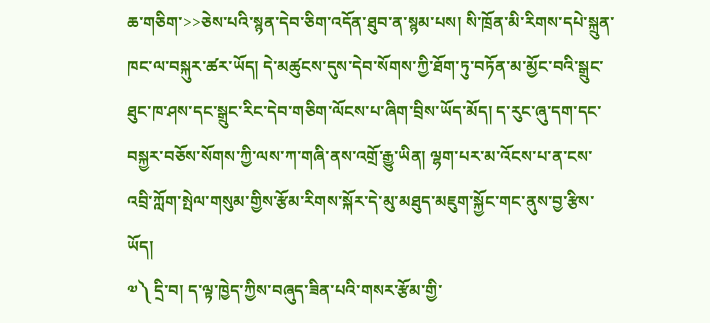ཆ་གཅིག་>>ཅེས་པའི་སྙན་དེབ་ཅིག་འདོན་ཐུབ་ན་སྙམ་པས། སི་ཁྲོན་མི་རིགས་དཔེ་སྐྲུན་ཁང་ལ་བསྐུར་ཚར་ཡོད། དེ་མཚུངས་དུས་དེབ་སོགས་ཀྱི་ཐོག་ཏུ་བཏོན་མ་མྱོང་བའི་སྒྲུང་ཐུང་ཁ་ཤས་དང་སྒྲུང་རིང་དེབ་གཅིག་ལོངས་པ་ཞིག་བྲིས་ཡོད་མོད། ད་རུང་ཞུ་དག་དང་བསྐྱར་བཅོས་སོགས་ཀྱི་ལས་ཀ་གཞི་ནས་འགྲོ་རྒྱུ་ཡིན། ལྷག་པར་མ་འོངས་པ་ན་ངས་འབྲི་ཀློག་སྤེལ་གསུམ་གྱིས་རྩོམ་རིགས་སྐོར་དེ་མུ་མཐུད་མཇུག་སྐྱོང་གང་ནུས་བྱ་རྩིས་ཡོད།
༧༽ དྲི་བ། ད་ལྟ་ཁྱེད་ཀྱིས་བཞུད་ཟིན་པའི་གསར་རྩོམ་གྱི་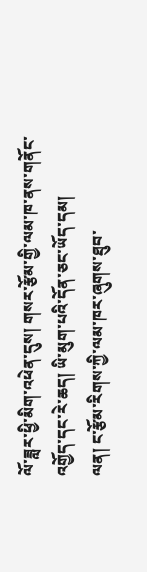ལོ་ཟླར་ཕྱི་མིག་འཕེན་དུས། གསར་རྩོམ་གྱི་ལམ་ཁ་ནས་གནོང་འགྱོད་དང་རེ་ཆད། ཡི་མུག་པའི་དོན་ཅང་ཡོད་དམ།
ལན། ང་རྩོམ་རིགས་ཀྱི་ལམ་ཁར་ཞུགས་ཐུབ་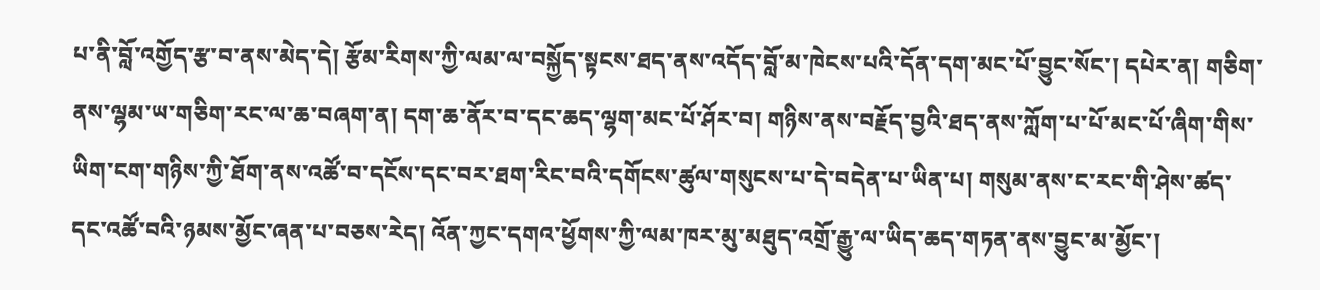པ་ནི་བློ་འགྱོད་རྩ་བ་ནས་མེད་དེ། རྩོམ་རིགས་ཀྱི་ལམ་ལ་བསྐྱོད་སྟངས་ཐད་ནས་འདོད་བློ་མ་ཁེངས་པའི་དོན་དག་མང་པོ་བྱུང་སོང་། དཔེར་ན། གཅིག་ནས་ལྷམ་ཡ་གཅིག་རང་ལ་ཆ་བཞག་ན། དག་ཆ་ནོར་བ་དང་ཆད་ལྷག་མང་པོ་ཤོར་བ། གཉིས་ནས་བརྗོད་བྱའི་ཐད་ནས་ཀློག་པ་པོ་མང་པོ་ཞིག་གིས་ཡིག་ངག་གཉིས་ཀྱི་ཐོག་ནས་འཚོ་བ་དངོས་དང་བར་ཐག་རིང་བའི་དགོངས་ཚུལ་གསུངས་པ་དེ་བདེན་པ་ཡིན་པ། གསུམ་ནས་ང་རང་གི་ཤེས་ཚད་དང་འཚོ་བའི་ཉམས་མྱོང་ཞན་པ་བཅས་རེད། འོན་ཀྱང་དགའ་ཕྱོགས་ཀྱི་ལམ་ཁར་མུ་མཐུད་འགྲོ་རྒྱུ་ལ་ཡིད་ཆད་གཏན་ནས་བྱུང་མ་མྱོང་།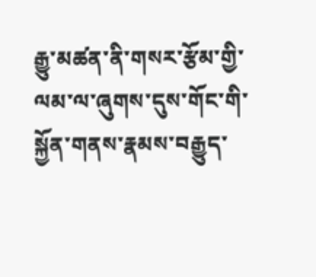རྒྱུ་མཚན་ནི་གསར་རྩོམ་གྱི་ལམ་ལ་ཞུགས་དུས་གོང་གི་སྐྱོན་གནས་རྣམས་བརྒྱུད་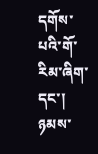དགོས་པའི་གོ་རིམ་ཞིག་དང་། ཉམས་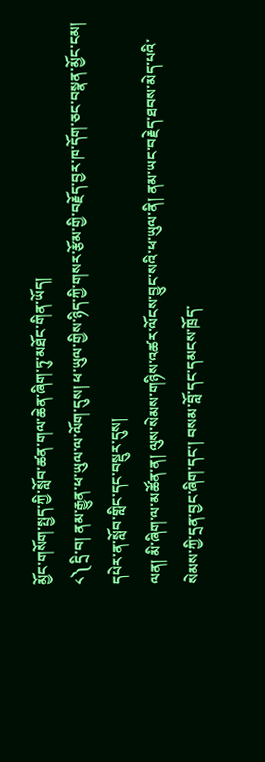མྱོང་གསོག་སྤྱད་ཀྱི་སློབ་ཚན་གལ་ཆེན་ཞིག་ཏུ་མཐོང་གིན་ཡོད།
༨༽ དྲི་བ། ནམ་རྒྱུན་ཕ་ཡུལ་ལ་ལོག་དུས། ཕ་ཡུལ་གྱིས་ཉིད་ཀྱི་གསར་རྩོམ་གྱི་བརྗོད་བྱར་ཁ་དོག་ཅང་བསྣན་མྱོང་ངམ། དཔེར་ན་སློབ་གླིང་དང་བསྡུར་དུས།
ལན། མི་ཞིག་ལ་མཚོན་ན། ལུས་སེམས་གཉིས་འཚར་ལོངས་བྱུང་སའི་ཕ་ཡུལ་ནི། ནམ་ཡང་བརྗེད་ཐབས་མེད་པའི་སེམས་ཀྱི་དྲན་བྱང་ཞིག་དང་། བསམ་བློ་དང་དམངས་ཁྲོད་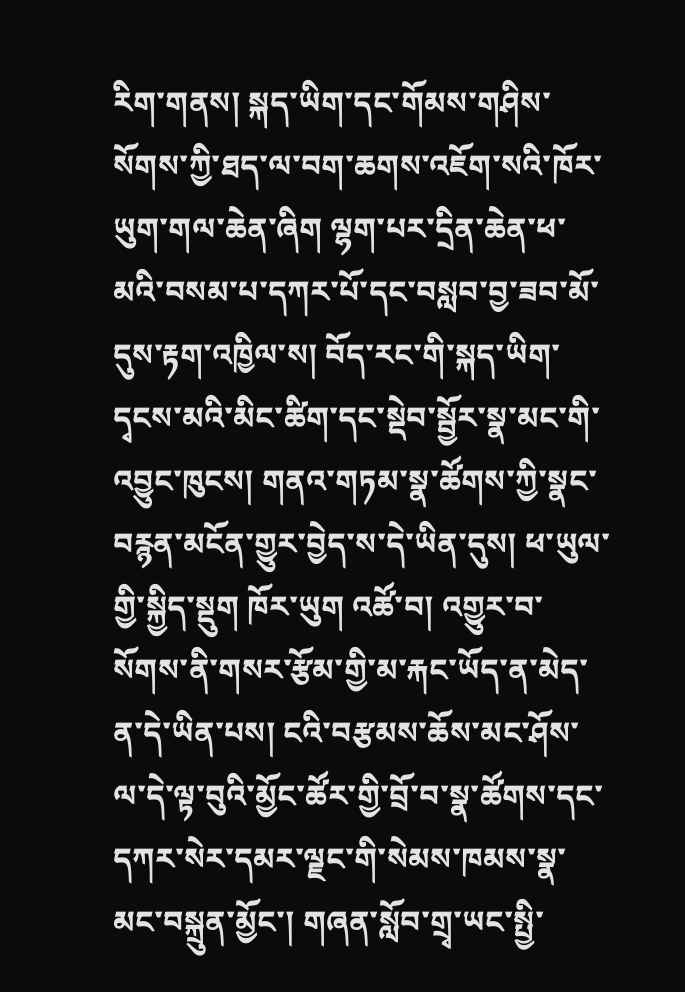རིག་གནས། སྐད་ཡིག་དང་གོམས་གཤིས་སོགས་ཀྱི་ཐད་ལ་བག་ཆགས་འཇོག་སའི་ཁོར་ཡུག་གལ་ཆེན་ཞིག ལྷག་པར་དྲིན་ཆེན་ཕ་མའི་བསམ་པ་དཀར་པོ་དང་བསླབ་བྱ་ཟབ་མོ་དུས་རྟག་འཁྱིལ་ས། བོད་རང་གི་སྐད་ཡིག་དྭངས་མའི་མིང་ཚིག་དང་སྡེབ་སྦྱོར་སྣ་མང་གི་འབྱུང་ཁུངས། གནའ་གཏམ་སྣ་ཚོགས་ཀྱི་སྣང་བརྙན་མངོན་གྱུར་བྱེད་ས་དེ་ཡིན་དུས། ཕ་ཡུལ་གྱི་སྐྱིད་སྡུག ཁོར་ཡུག འཚོ་བ། འགྱུར་བ་སོགས་ནི་གསར་རྩོམ་གྱི་མ་རྐང་ཡོད་ན་མེད་ན་དེ་ཡིན་པས། ངའི་བརྩམས་ཆོས་མང་ཤོས་ལ་དེ་ལྟ་བུའི་མྱོང་ཚོར་གྱི་བྲོ་བ་སྣ་ཚོགས་དང་དཀར་སེར་དམར་ལྗང་གི་སེམས་ཁམས་སྣ་མང་བསྐྲུན་མྱོང་། གཞན་སློབ་གྲྭ་ཡང་སྤྱི་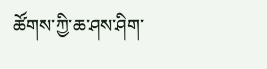ཚོགས་ཀྱི་ཆ་ཤས་ཤིག་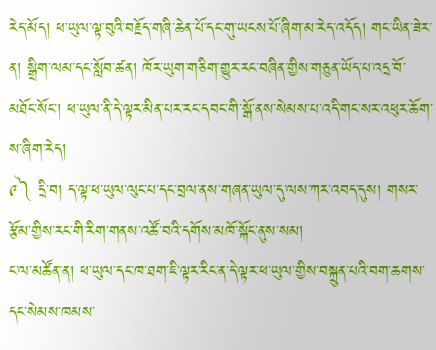རེད་མོད། ཕ་ཡུལ་ལྟ་བུའི་བརྗོད་གཞི་ཆེན་པོ་དང་གུ་ཡངས་པོ་ཞིག་མ་རེད་འདོད། གང་ཡིན་ཟེར་ན། སྒྲིག་ལམ་དང་སློབ་ཚན། ཁོར་ཡུག་གཅིག་གྱུར་རང་བཞིན་གྱིས་གཅུན་ཡོད་པ་འདྲ་བོ་མཐོང་སོང་། ཕ་ཡུལ་ནི་དེ་ལྟར་མིན་པར་རང་དབང་གི་སྒོ་ནས་སེམས་པ་འདི་གང་སར་འཕུར་ཆོག་ས་ཞིག་རེད།
༩༽ དྲི་བ། ད་ལྟ་ཕ་ཡུལ་ལུང་པ་དང་བྲལ་ནས་གཞན་ཡུལ་དུ་ལས་ཀར་འབད་དུས། གསར་རྩོམ་གྱིས་རང་གི་རིག་གནས་འཚོ་བའི་དགོས་མཁོ་སྐོང་ནུས་སམ།
ང་ལ་མཚོན་ན། ཕ་ཡུལ་དང་ཁ་ཐག་ཇི་ལྟར་རིང་ན་དེ་ལྟར་ཕ་ཡུལ་གྱིས་བསྐྲུན་པའི་བག་ཆགས་དང་སེམས་ཁམས་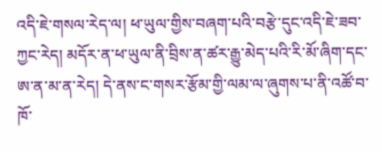འདི་ཇེ་གསལ་རེད་ལ། ཕ་ཡུལ་གྱིས་བཞག་པའི་བརྩེ་དུང་འདི་ཇེ་ཟབ་ཀྱང་རེད། མདོར་ན་ཕ་ཡུལ་ནི་བྲིས་ན་ཚར་རྒྱུ་མེད་པའི་རི་མོ་ཞིག་དང་ཨ་ན་མ་ན་རེད། དེ་ནས་ང་གསར་རྩོམ་གྱི་ལམ་ལ་ཞུགས་པ་ནི་འཚོ་བ་ཁོ་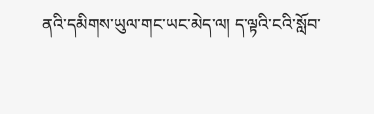ནའི་དམིགས་ཡུལ་གང་ཡང་མེད་ལ། ད་ལྟའི་ངའི་སློབ་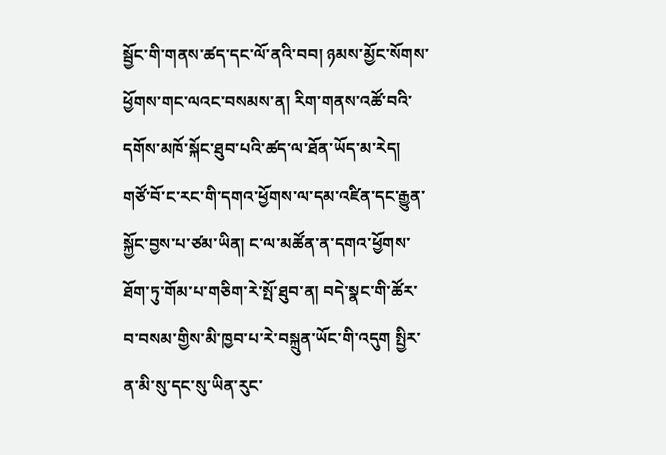སྦྱོང་གི་གནས་ཚད་དང་ལོ་ནའི་བབ། ཉམས་མྱོང་སོགས་ཕྱོགས་གང་ལའང་བསམས་ན། རིག་གནས་འཚོ་བའི་དགོས་མཁོ་སྐོང་ཐུབ་པའི་ཚད་ལ་ཐོན་ཡོད་མ་རེད། གཙོ་བོ་ང་རང་གི་དགའ་ཕྱོགས་ལ་དམ་འཛིན་དང་རྒྱུན་སྐྱོང་བྱས་པ་ཙམ་ཡིན། ང་ལ་མཚོན་ན་དགའ་ཕྱོགས་ཐོག་ཏུ་གོམ་པ་གཅིག་རེ་སྤོ་ཐུབ་ན། བདེ་སྣང་གི་ཚོར་བ་བསམ་གྱིས་མི་ཁྱབ་པ་རེ་བསྐྲུན་ཡོང་གི་འདུག སྤྱིར་ན་མི་སུ་དང་སུ་ཡིན་རུང་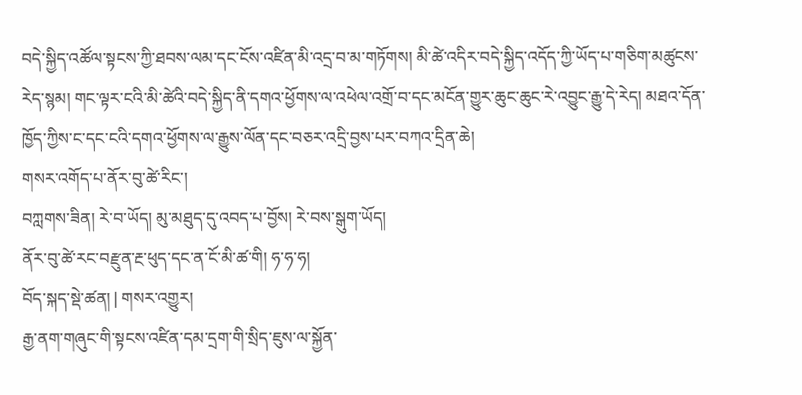བདེ་སྐྱིད་འཚོལ་སྟངས་ཀྱི་ཐབས་ལམ་དང་ངོས་འཛིན་མི་འདྲ་བ་མ་གཏོགས། མི་ཚེ་འདིར་བདེ་སྐྱིད་འདོད་ཀྱི་ཡོད་པ་གཅིག་མཚུངས་རེད་སྙམ། གང་ལྟར་ངའི་མི་ཚེའི་བདེ་སྐྱིད་ནི་དགའ་ཕྱོགས་ལ་འཕེལ་འགྲོ་བ་དང་མངོན་གྱུར་ཆུང་ཆུང་རེ་འབྱུང་རྒྱུ་དེ་རེད། མཐའ་དོན་ཁྱོད་ཀྱིས་ང་དང་ངའི་དགའ་ཕྱོགས་ལ་རྒྱུས་ལོན་དང་བཅར་འདྲི་བྱས་པར་བཀའ་དྲིན་ཆེ།
གསར་འགོད་པ་ནོར་བུ་ཚེ་རིང་།
བཀླགས་ཟིན། རེ་བ་ཡོད། མུ་མཐུད་དུ་འབད་པ་བྱོས། རེ་བས་སྒུག་ཡོད།
ནོར་བུ་ཚེ་རང་བརྫུན་རྔ་ཕུད་དང་ན་ངོ་མི་ཚ་གི། ཧ་ཧ་ཧ།
བོད་སྐད་སྡེ་ཚན། | གསར་འགྱུར།
རྒྱ་ནག་གཞུང་གི་སྟངས་འཛིན་དམ་དྲག་གི་སྲིད་ཇུས་ལ་སྐྱོན་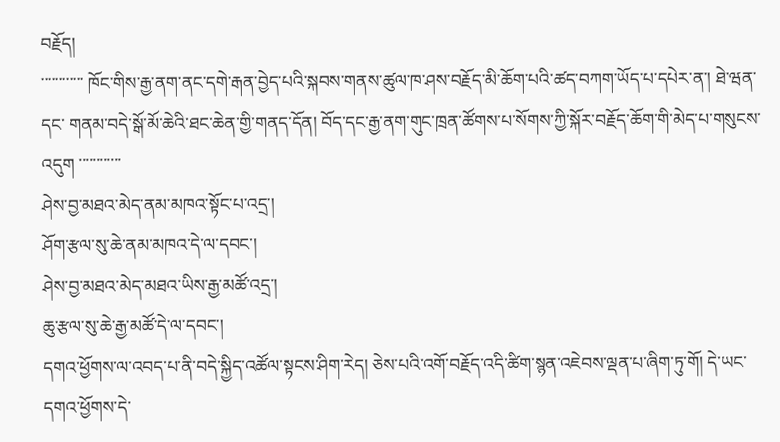བརྗོད།
་་་་་་་་་་་་ ཁོང་གིས་རྒྱ་ནག་ནང་དགེ་རྒན་བྱེད་པའི་སྐབས་གནས་ཚུལ་ཁ་ཤས་བརྗོད་མི་ཆོག་པའི་ཚད་བཀག་ཡོད་པ་དཔེར་ན་། ཐེ་ཝན་དང་ གནམ་བདེ་སྒོ་མོ་ཆེའི་ཐང་ཆེན་གྱི་གནད་དོན། བོད་དང་རྒྱ་ནག་གུང་ཁྲན་ཚོགས་པ་སོགས་ཀྱི་སྐོར་བརྗོད་ཆོག་གི་མེད་པ་གསུངས་འདུག ་་་་་་་་་་་་
ཤེས་བྱ་མཐའ་མེད་ནམ་མཁའ་སྟོང་པ་འདྲ་།
ཤོག་རྩལ་སུ་ཆེ་ནམ་མཁའ་དེ་ལ་དབང་།
ཤེས་བྱ་མཐའ་མེད་མཐའ་ཡིས་རྒྱ་མཚོ་འདྲ་།
ཆུ་རྩལ་སུ་ཆེ་རྒྱ་མཚོ་དེ་ལ་དབང་།
དགའ་ཕྱོགས་ལ་འབད་པ་ནི་བདེ་སྐྱིད་འཚོལ་སྟངས་ཤིག་རེད། ཅེས་པའི་འགོ་བརྗོད་འདི་ཚིག་སྙན་འཇེབས་ལྡན་པ་ཞིག་ཏུ་གོ། དེ་ཡང་དགའ་ཕྱོགས་དེ་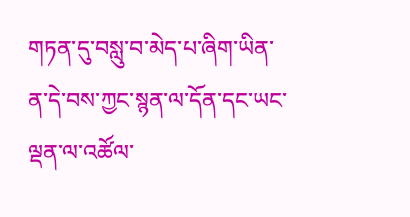གཏན་དུ་བསླུ་བ་མེད་པ་ཞིག་ཡིན་ན་དེ་བས་ཀྱང་སྙན་ལ་དོན་དང་ཡང་ལྡན་ལ་འཚོལ་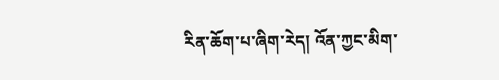རིན་ཆོག་པ་ཞིག་རེད། འོན་ཀྱང་མིག་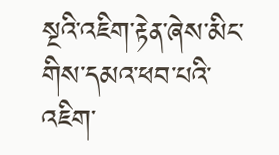སྔའི་འཇིག་རྟེན་ཞེས་མིང་གིས་དམའ་ཕབ་པའི་འཇིག་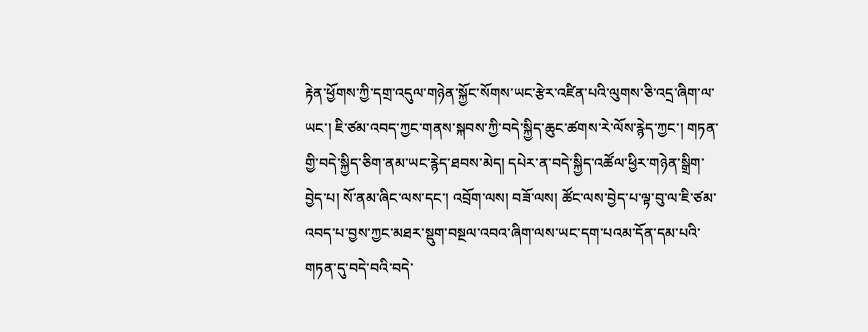རྟེན་ཕྱོགས་ཀྱི་དགྲ་འདུལ་གཉེན་སྐྱོང་སོགས་ཡང་རྩེར་འཛིན་པའི་ལུགས་ཅི་འདྲ་ཞིག་ལ་ཡང་། ཇི་ཙམ་འབད་ཀྱང་གནས་སྐབས་ཀྱི་བདེ་སྐྱིད་ཆུང་ཚགས་རེ་ལོས་རྙེད་ཀྱང་། གཏན་གྱི་བདེ་སྐྱིད་ཅིག་ནམ་ཡང་རྙེད་ཐབས་མེད། དཔེར་ན་བདེ་སྐྱིད་འཚོལ་ཕྱིར་གཉེན་སྒྲིག་བྱེད་པ། སོ་ནམ་ཞིང་ལས་དང་། འབྲོག་ལས། བཟོ་ལས། ཚོང་ལས་བྱེད་པ་ལྟ་བུ་ལ་ཇི་ཙམ་འབད་པ་བྱས་ཀྱང་མཐར་སྡུག་བསྔལ་འབའ་ཞིག་ལས་ཡང་དག་པའམ་དོན་དམ་པའི་གཏན་དུ་བདེ་བའི་བདེ་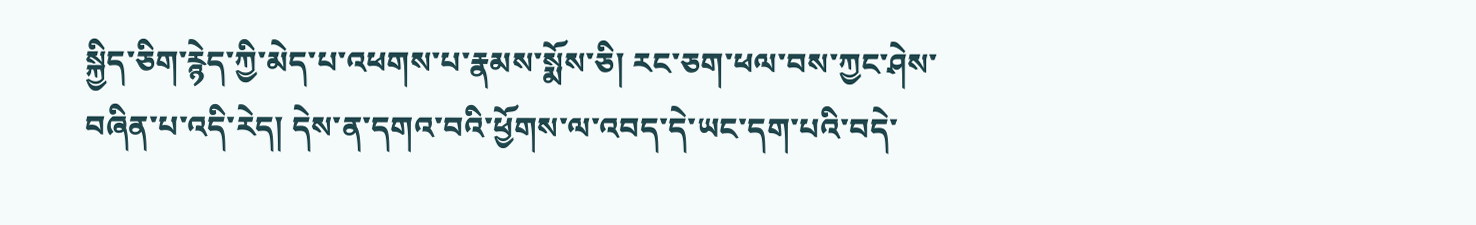སྐྱིད་ཅིག་རྙེད་ཀྱི་མེད་པ་འཕགས་པ་རྣམས་སྨོས་ཅི། རང་ཅག་ཕལ་བས་ཀྱང་ཤེས་བཞིན་པ་འདི་རེད། དེས་ན་དགའ་བའི་ཕྱོགས་ལ་འབད་དེ་ཡང་དག་པའི་བདེ་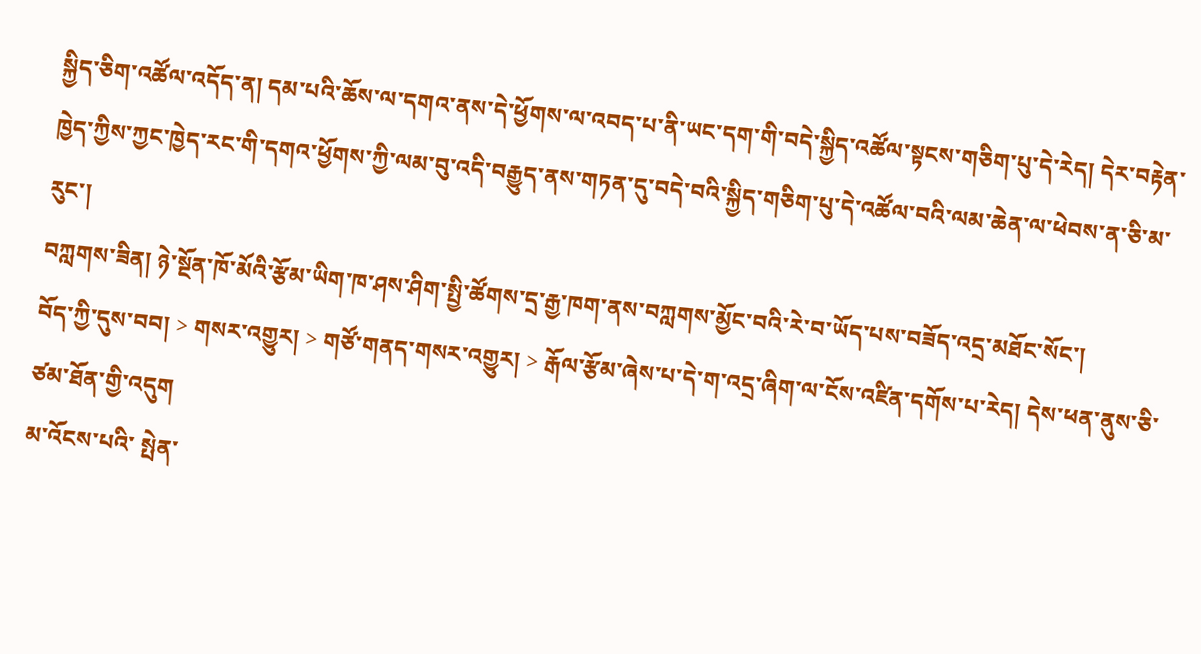སྐྱིད་ཅིག་འཚོལ་འདོད་ན། དམ་པའི་ཆོས་ལ་དགའ་ནས་དེ་ཕྱོགས་ལ་འབད་པ་ནི་ཡང་དག་གི་བདེ་སྐྱིད་འཚོལ་སྟངས་གཅིག་པུ་དེ་རེད། དེར་བརྟེན་ཁྱེད་ཀྱིས་ཀྱང་ཁྱེད་རང་གི་དགའ་ཕྱོགས་ཀྱི་ལམ་བུ་འདི་བརྒྱུད་ནས་གཏན་དུ་བདེ་བའི་སྐྱིད་གཅིག་པུ་དེ་འཚོལ་བའི་ལམ་ཆེན་ལ་ཕེབས་ན་ཅི་མ་རུང་།
བཀླགས་ཟིན། ཉེ་སྔོན་ཁོ་མོའི་རྩོམ་ཡིག་ཁ་ཤས་ཤིག་སྤྱི་ཚོགས་དྲ་རྒྱ་ཁག་ནས་བཀླགས་མྱོང་བའི་རེ་བ་ཡོད་པས་བཟོད་འདྲ་མཐོང་སོང་།
བོད་ཀྱི་དུས་བབ། > གསར་འགྱུར། > གཙོ་གནད་གསར་འགྱུར། > རྒོལ་རྩོམ་ཞེས་པ་དེ་ག་འདྲ་ཞིག་ལ་ངོས་འཛིན་དགོས་པ་རེད། དེས་ཕན་ནུས་ཅི་ཙམ་ཐོན་གྱི་འདུག
མ་འོངས་པའི་ སྤེན་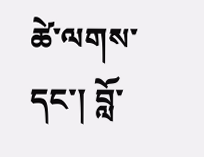ཚེ་ལགས་དང་། བློ་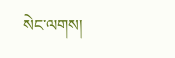སེང་ལགས།